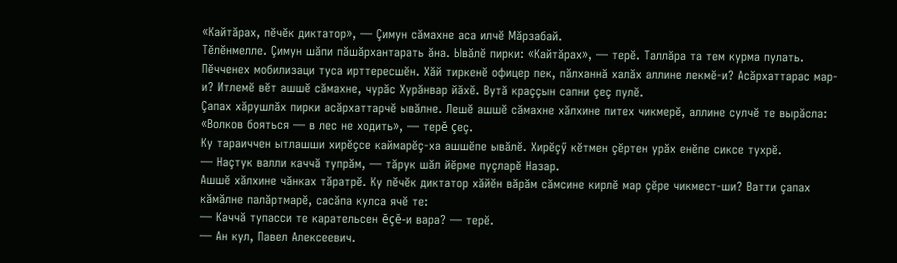«Кайтăрах, пĕчĕк диктатор», — Çимун сăмахне аса илчĕ Мăрзабай.
Тĕлĕнмелле. Çимун шăпи пăшăрхантарать ăна. Ывăлĕ пирки: «Кайтăрах», — терĕ. Таллăра та тем курма пулать. Пĕчченех мобилизаци туса ирттересшĕн. Хăй тиркенĕ офицер пек, пăлханнă халăх аллине лекмĕ-и? Асăрхаттарас мар-и? Итлемĕ вĕт ашшĕ сăмахне, чурăс Хурăнвар йăхĕ. Вутă краççын сапни çеç пулĕ.
Çапах хăрушлăх пирки асăрхаттарчĕ ывăлне. Лешĕ ашшĕ сăмахне хăлхине питех чикмерĕ, аллине сулчĕ те вырăсла: «Волков бояться — в лес не ходить», — терĕ çеç.
Ку тараиччен ытлашши хирĕçсе каймарĕç-ха ашшĕпе ывăлĕ. Хирĕçӳ кĕтмен çĕртен урăх енĕпе сиксе тухрĕ.
— Наçтук валли каччă тупрăм, — тăрук шăл йĕрме пуçларĕ Назар.
Ашшĕ хăлхине чăнках тăратрĕ. Ку пĕчĕк диктатор хăйĕн вăрăм сăмсине кирлĕ мар çĕре чикмест-ши? Ватти çапах кăмăлне палăртмарĕ, сасăпа кулса ячĕ те:
— Каччă тупасси те карательсен ĕçĕ-и вара? — терĕ.
— Ан кул, Павел Алексеевич.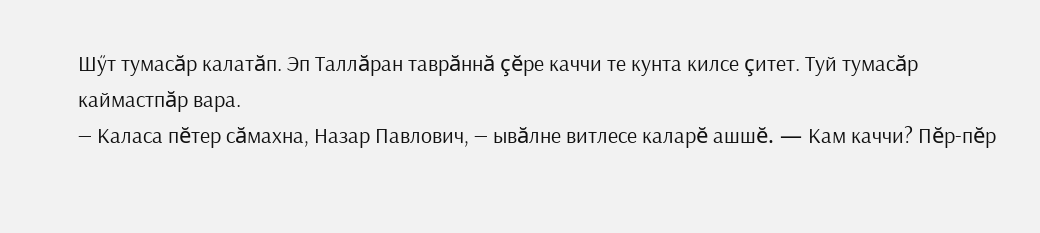Шӳт тумасăр калатăп. Эп Таллăран таврăннă çĕре каччи те кунта килсе çитет. Туй тумасăр каймастпăр вара.
— Каласа пĕтер сăмахна, Назар Павлович, — ывăлне витлесе каларĕ ашшĕ. — Кам каччи? Пĕр-пĕр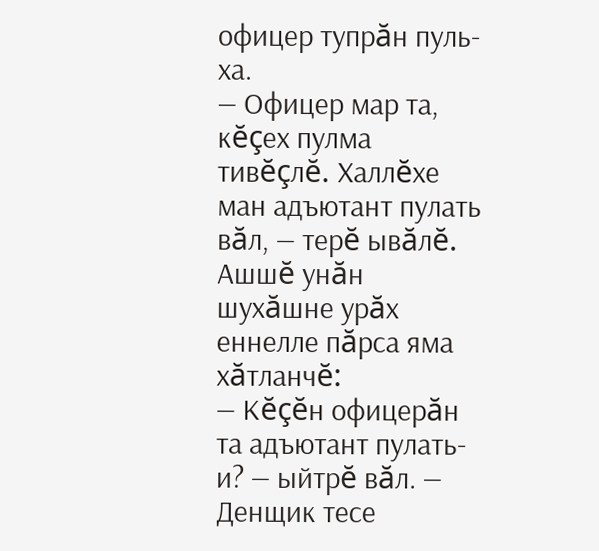офицер тупрăн пуль-ха.
— Офицер мар та, кĕçех пулма тивĕçлĕ. Халлĕхе ман адъютант пулать вăл, — терĕ ывăлĕ.
Ашшĕ унăн шухăшне урăх еннелле пăрса яма хăтланчĕ:
— Кĕçĕн офицерăн та адъютант пулать-и? — ыйтрĕ вăл. — Денщик тесе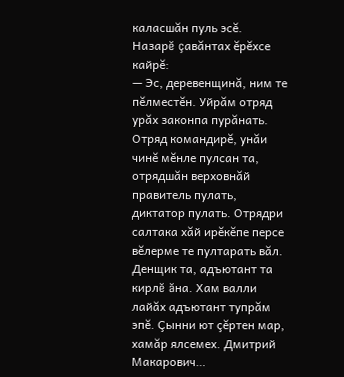каласшăн пуль эсĕ.
Назарĕ çавăнтах ĕрĕхсе кайрĕ:
— Эс, деревенщинă, ним те пĕлместĕн. Уйрăм отряд урăх законпа пурăнать. Отряд командирĕ, унăи чинĕ мĕнле пулсан та, отрядшăн верховнăй правитель пулать, диктатор пулать. Отрядри салтака хăй ирĕкĕпе персе вĕлерме те пултарать вăл. Денщик та, адъютант та кирлĕ ăна. Хам валли лайăх адъютант тупрăм эпĕ. Çынни ют çĕртен мар, хамăр ялсемех. Дмитрий Макарович…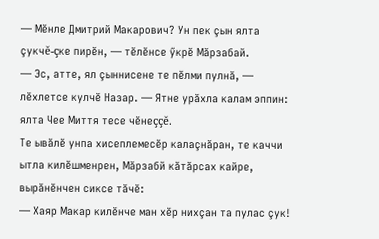— Мĕнле Дмитрий Макарович? Ун пек çын ялта çукчĕ-çке пирĕн, — тĕлĕнсе ӳкрĕ Мăрзабай.
— Эс, атте, ял çыннисене те пĕлми пулнă, — лĕхлетсе кулчĕ Назар. — Ятне урăхла калам эппин: ялта Чее Миття тесе чĕнеççĕ.
Те ывăлĕ унпа хисеплемесĕр калаçнăран, те каччи ытла килĕшменрен, Мăрзабй кăтăрсах кайре, вырăнĕнчен сиксе тăчĕ:
— Хаяр Макар килĕнче ман хĕр нихçан та пулас çук!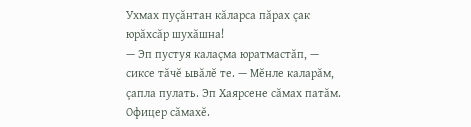Ухмах пуçăнтан кăларса пăрах çак юрăхсăр шухăшна!
— Эп пустуя калаçма юратмастăп, — сиксе тăчĕ ывăлĕ те. — Мĕнле каларăм, çапла пулать. Эп Хаярсене сăмах патăм. Офицер сăмахĕ.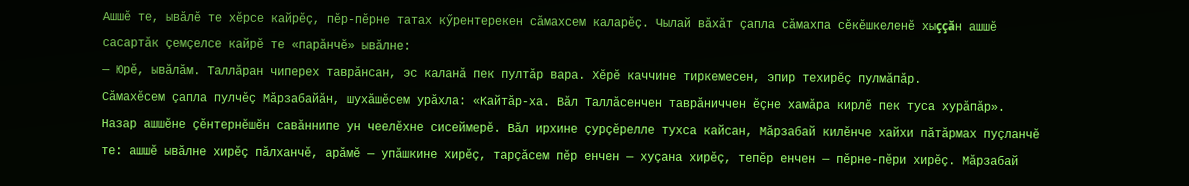Ашшĕ те, ывăлĕ те хĕрсе кайрĕç, пĕр-пĕрне татах кӳрентерекен сăмахсем каларĕç. Чылай вăхăт çапла сăмахпа сĕкĕшкеленĕ хыççăн ашшĕ сасартăк çемçелсе кайрĕ те «парăнчĕ» ывăлне:
— Юрĕ, ывăлăм. Таллăран чиперех таврăнсан, эс каланă пек пултăр вара. Хĕрĕ каччине тиркемесен, эпир техирĕç пулмăпăр.
Сăмахĕсем çапла пулчĕç Мăрзабайăн, шухăшĕсем урăхла: «Кайтăр-ха. Вăл Таллăсенчен таврăниччен ĕçне хамăра кирлĕ пек туса хурăпăр».
Назар ашшĕне çĕнтернĕшĕн савăннипе ун чеелĕхне сисеймерĕ. Вăл ирхине çурçĕрелле тухса кайсан, Мăрзабай килĕнче хайхи пăтăрмах пуçланчĕ те: ашшĕ ывăлне хирĕç пăлханчĕ, арăмĕ — упăшкине хирĕç, тарçăсем пĕр енчен — хуçана хирĕç, тепĕр енчен — пĕрне-пĕри хирĕç. Мăрзабай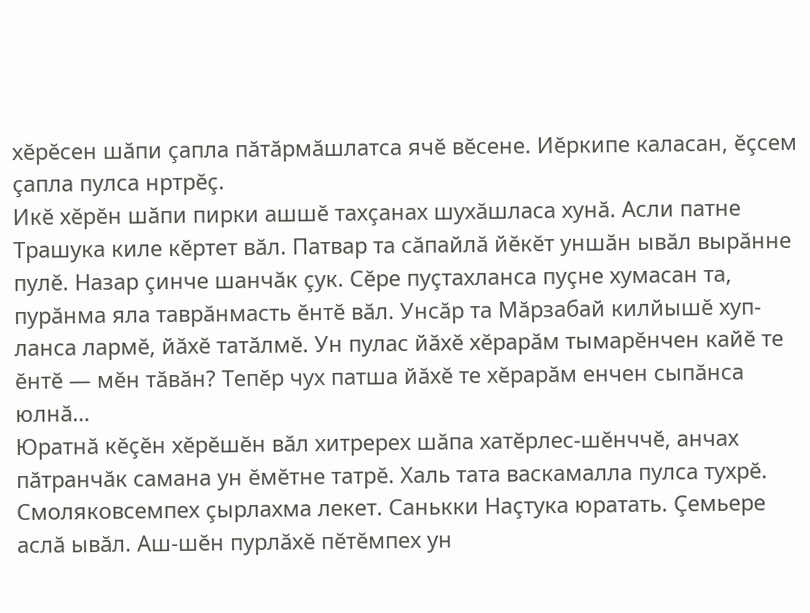хĕрĕсен шăпи çапла пăтăрмăшлатса ячĕ вĕсене. Иĕркипе каласан, ĕçсем çапла пулса нртрĕç.
Икĕ хĕрĕн шăпи пирки ашшĕ тахçанах шухăшласа хунă. Асли патне Трашука киле кĕртет вăл. Патвар та сăпайлă йĕкĕт уншăн ывăл вырăнне пулĕ. Назар çинче шанчăк çук. Сĕре пуçтахланса пуçне хумасан та, пурăнма яла таврăнмасть ĕнтĕ вăл. Унсăр та Мăрзабай килйышĕ хуп-ланса лармĕ, йăхĕ татăлмĕ. Ун пулас йăхĕ хĕрарăм тымарĕнчен кайĕ те ĕнтĕ — мĕн тăвăн? Тепĕр чух патша йăхĕ те хĕрарăм енчен сыпăнса юлнă…
Юратнă кĕçĕн хĕрĕшĕн вăл хитререх шăпа хатĕрлес-шĕнччĕ, анчах пăтранчăк самана ун ĕмĕтне татрĕ. Халь тата васкамалла пулса тухрĕ. Смоляковсемпех çырлахма лекет. Санькки Наçтука юратать. Çемьере аслă ывăл. Аш-шĕн пурлăхĕ пĕтĕмпех ун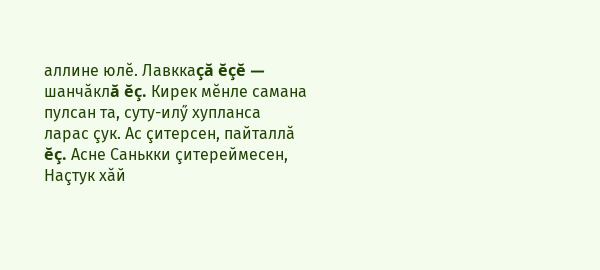аллине юлĕ. Лавккаçă ĕçĕ — шанчăклă ĕç. Кирек мĕнле самана пулсан та, суту-илӳ хупланса ларас çук. Ас çитерсен, пайталлă ĕç. Асне Санькки çитереймесен, Наçтук хăй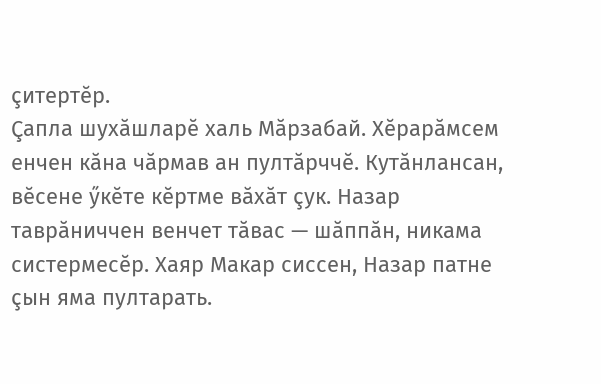çитертĕр.
Çапла шухăшларĕ халь Мăрзабай. Хĕрарăмсем енчен кăна чăрмав ан пултăрччĕ. Кутăнлансан, вĕсене ӳкĕте кĕртме вăхăт çук. Назар таврăниччен венчет тăвас — шăппăн, никама систермесĕр. Хаяр Макар сиссен, Назар патне çын яма пултарать.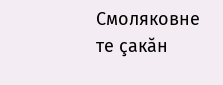Смоляковне те çакăн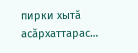пирки хытă асăрхаттарас…